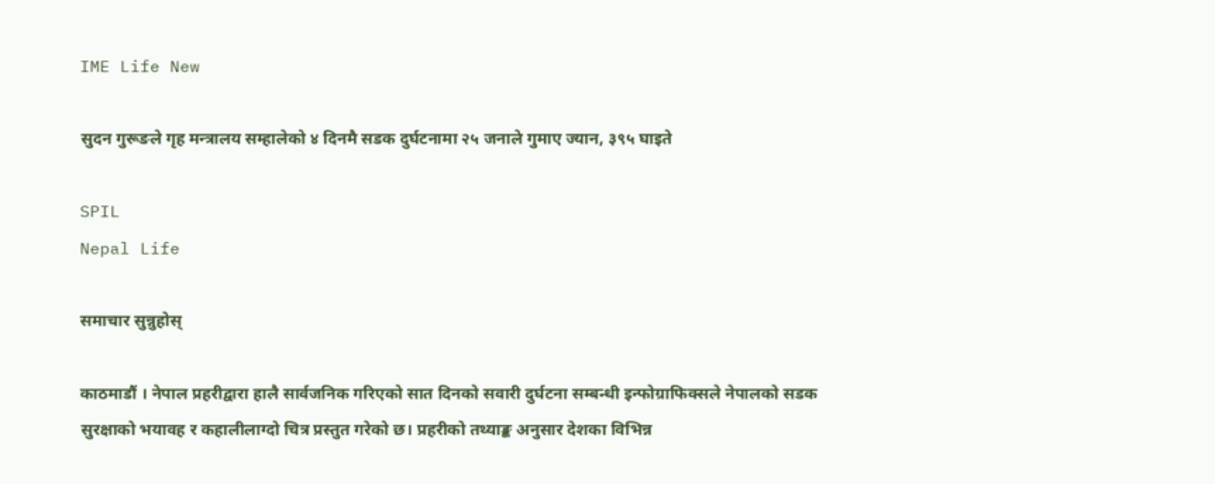IME Life New

सुदन गुरूङले गृह मन्त्रालय सम्हालेको ४ दिनमै सडक दुर्घटनामा २५ जनाले गुमाए ज्यान, ३९५ घाइते

SPIL
Nepal Life

समाचार सुन्नुहोस्

काठमाडौं । नेपाल प्रहरीद्वारा हालै सार्वजनिक गरिएको सात दिनको सवारी दुर्घटना सम्बन्धी इन्फोग्राफिक्सले नेपालको सडक सुरक्षाको भयावह र कहालीलाग्दो चित्र प्रस्तुत गरेको छ। प्रहरीको तथ्याङ्क अनुसार देशका विभिन्न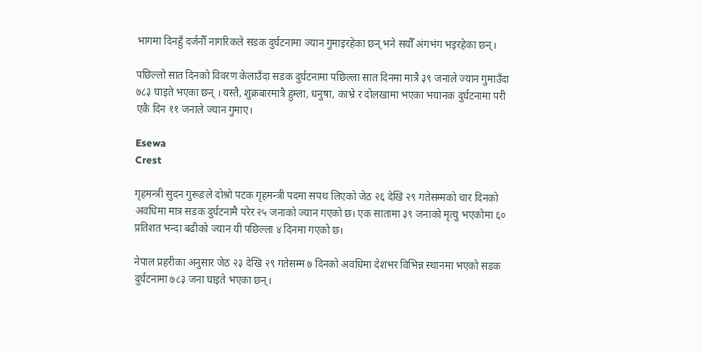भागमा दिनहुँ दर्जनौँ नागरिकले सडक दुर्घटनामा ज्यान गुमाइरहेका छन् भने सयौँ अंगभंग भइरहेका छन्।

पछिल्लो सात दिनको विवरण केलाउँदा सडक दुर्घटनामा पछिल्ला सात दिनमा मात्रै ३९ जनाले ज्यान गुमाउँदा ७८३ घाइते भएका छन् । यस्तै, शुक्रबारमात्रै हुम्ला, धनुषा, काभ्रे र दोलखामा भएका भयानक दुर्घटनामा परी एकै दिन ११ जनाले ज्यान गुमाए।

Esewa
Crest

गृहमन्त्री सुदन गुरूङले दोश्रो पटक गृहमन्त्री पदमा सपथ लिएको जेठ २६ देखि २९ गतेसम्मको चार दिनको अवधिमा मात्र सडक दुर्घटनामै परेर २५ जनाको ज्यान गएको छ। एक सातामा ३९ जनाको मृत्यु भएकोमा ६० प्रतिशत भन्दा बढीको ज्यान यी पछिल्ला ४ दिनमा गएको छ।

नेपाल प्रहरीका अनुसार जेठ २३ देखि २९ गतेसम्म ७ दिनको अवधिमा देशभर विभिन्न स्थानमा भएको सडक दुर्घटनामा ७८३ जना घाइते भएका छन्।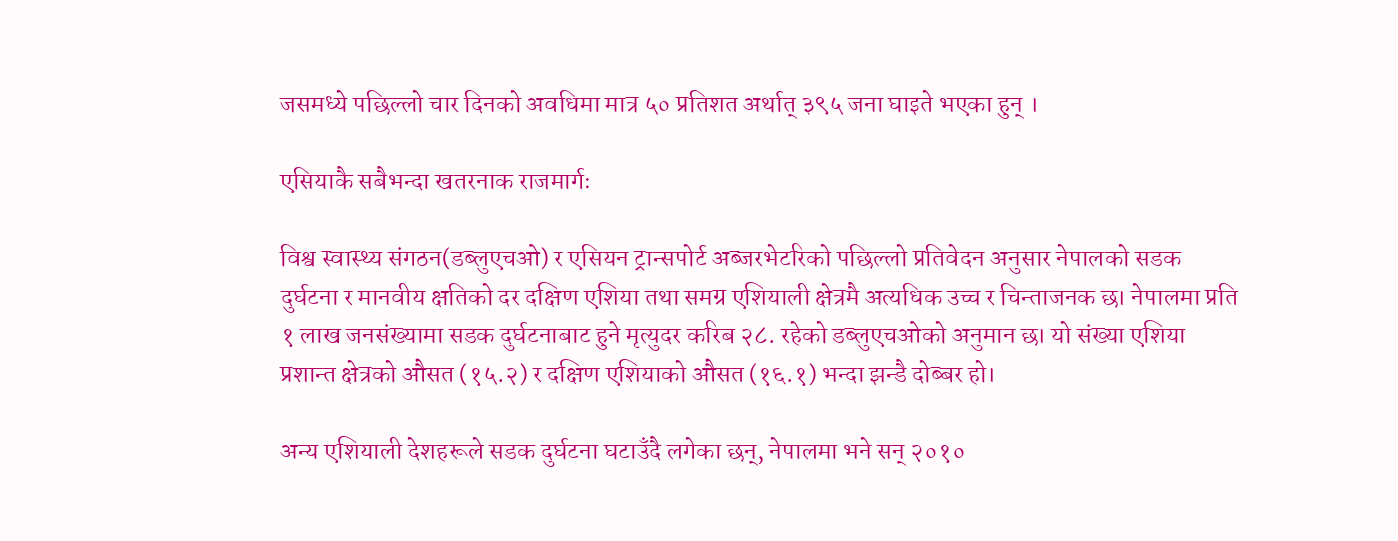जसमध्ये पछिल्लो चार दिनको अवधिमा मात्र ५० प्रतिशत अर्थात् ३९५ जना घाइते भएका हुन् ।

एसियाकै सबैभन्दा खतरनाक राजमार्गः

विश्व स्वास्थ्य संगठन(डब्लुएचओ) र एसियन ट्रान्सपोर्ट अब्जरभेटरिको पछिल्लो प्रतिवेदन अनुसार नेपालको सडक दुर्घटना र मानवीय क्षतिको दर दक्षिण एशिया तथा समग्र एशियाली क्षेत्रमै अत्यधिक उच्च र चिन्ताजनक छ। नेपालमा प्रति १ लाख जनसंख्यामा सडक दुर्घटनाबाट हुने मृत्युदर करिब २८. रहेको डब्लुएचओको अनुमान छ। यो संख्या एशिया प्रशान्त क्षेत्रको औसत (१५.२) र दक्षिण एशियाको औसत (१६.१) भन्दा झन्डै दोब्बर हो।

अन्य एशियाली देशहरूले सडक दुर्घटना घटाउँदै लगेका छन्, नेपालमा भने सन् २०१०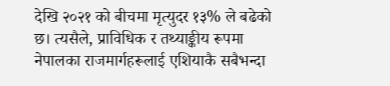देखि २०२१ को बीचमा मृत्युदर १३% ले बढेको छ। त्यसैले, प्राविधिक र तथ्याङ्कीय रूपमा नेपालका राजमार्गहरूलाई एशियाकै सबैभन्दा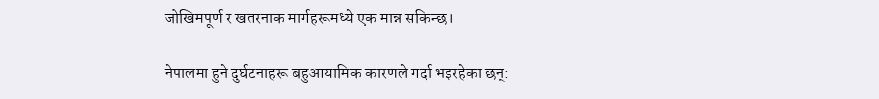जोखिमपूर्ण र खतरनाक मार्गहरूमध्ये एक मान्न सकिन्छ।

नेपालमा हुने दुर्घटनाहरू बहुआयामिक कारणले गर्दा भइरहेका छन्: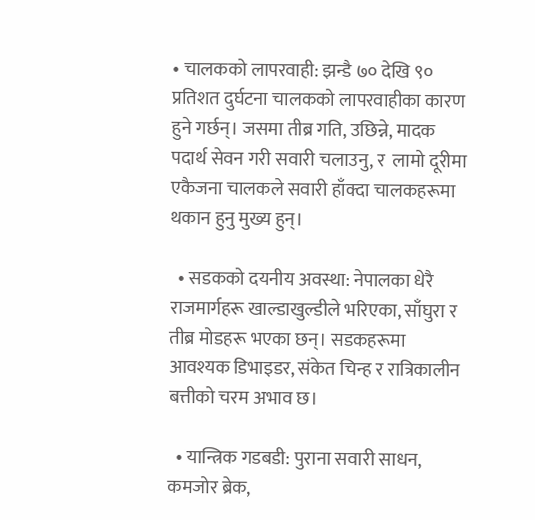• चालकको लापरवाही: झन्डै ७० देखि ९० प्रतिशत दुर्घटना चालकको लापरवाहीका कारण हुने गर्छन्। जसमा तीब्र गति, उछिन्ने, मादक पदार्थ सेवन गरी सवारी चलाउनु, र  लामो दूरीमा एकैजना चालकले सवारी हाँक्दा चालकहरूमा थकान हुनु मुख्य हुन्।

  • सडकको दयनीय अवस्था: नेपालका धेरै राजमार्गहरू खाल्डाखुल्डीले भरिएका, साँघुरा र तीब्र मोडहरू भएका छन्। सडकहरूमा आवश्यक डिभाइडर, संकेत चिन्ह र रात्रिकालीन बत्तीको चरम अभाव छ।

  • यान्त्रिक गडबडी: पुराना सवारी साधन, कमजोर ब्रेक,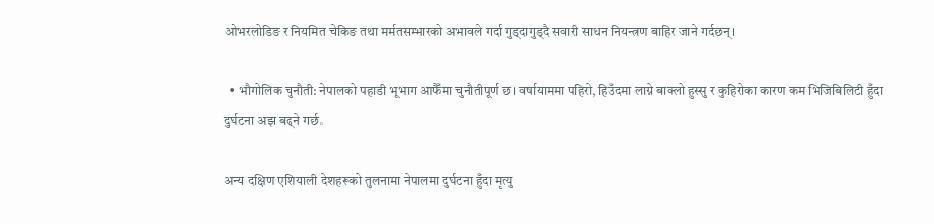ओभरलोडिङ र नियमित चेकिङ तथा मर्मतसम्भारको अभावले गर्दा गुड्दागुड्दै सवारी साधन नियन्त्रण बाहिर जाने गर्दछन्।

  • भौगोलिक चुनौती: नेपालको पहाडी भूभाग आफैँमा चुनौतीपूर्ण छ। वर्षायाममा पहिरो, हिउँदमा लाग्ने बाक्लो हुस्सु र कुहिरोका कारण कम भिजिबिलिटी हुँदा दुर्घटना अझ बढ्ने गर्छ。

अन्य दक्षिण एशियाली देशहरूको तुलनामा नेपालमा दुर्घटना हुँदा मृत्यु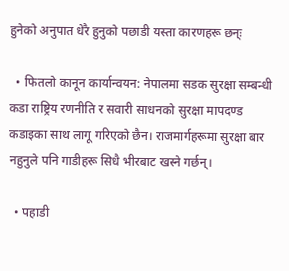हुनेको अनुपात धेरै हुनुको पछाडी यस्ता कारणहरू छन्ः

  • फितलो कानून कार्यान्वयन: नेपालमा सडक सुरक्षा सम्बन्धी कडा राष्ट्रिय रणनीति र सवारी साधनको सुरक्षा मापदण्ड कडाइका साथ लागू गरिएको छैन। राजमार्गहरूमा सुरक्षा बार नहुनुले पनि गाडीहरू सिधै भीरबाट खस्ने गर्छन्।

  • पहाडी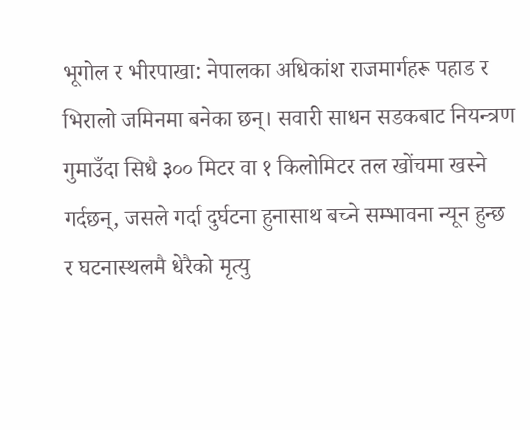भूगोल र भीरपाखा: नेपालका अधिकांश राजमार्गहरू पहाड र भिरालो जमिनमा बनेका छन्। सवारी साधन सडकबाट नियन्त्रण गुमाउँदा सिधै ३०० मिटर वा १ किलोमिटर तल खोंचमा खस्ने गर्दछन्, जसले गर्दा दुर्घटना हुनासाथ बच्ने सम्भावना न्यून हुन्छ र घटनास्थलमै धेरैको मृत्यु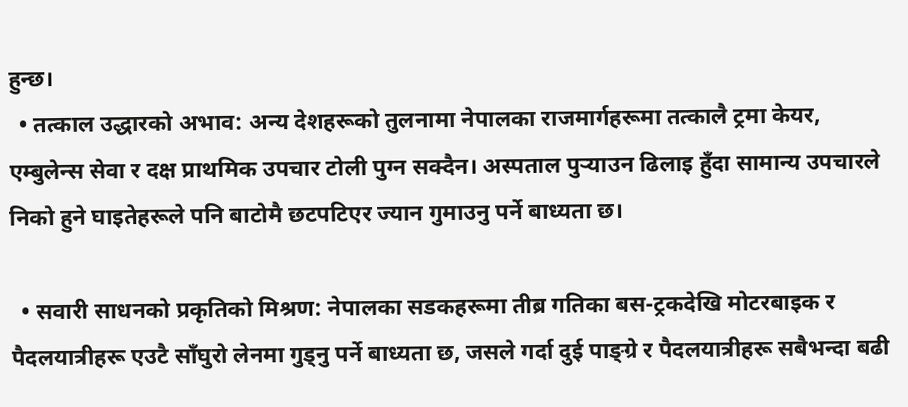हुन्छ।
  • तत्काल उद्धारको अभाव: अन्य देशहरूको तुलनामा नेपालका राजमार्गहरूमा तत्कालै ट्रमा केयर, एम्बुलेन्स सेवा र दक्ष प्राथमिक उपचार टोली पुग्न सक्दैन। अस्पताल पुर्‍याउन ढिलाइ हुँदा सामान्य उपचारले निको हुने घाइतेहरूले पनि बाटोमै छटपटिएर ज्यान गुमाउनु पर्ने बाध्यता छ।

  • सवारी साधनको प्रकृतिको मिश्रण: नेपालका सडकहरूमा तीब्र गतिका बस-ट्रकदेखि मोटरबाइक र पैदलयात्रीहरू एउटै साँघुरो लेनमा गुड्नु पर्ने बाध्यता छ, जसले गर्दा दुई पाङ्ग्रे र पैदलयात्रीहरू सबैभन्दा बढी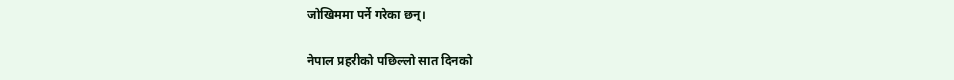जोखिममा पर्ने गरेका छन्।

नेपाल प्रहरीको पछिल्लो सात दिनको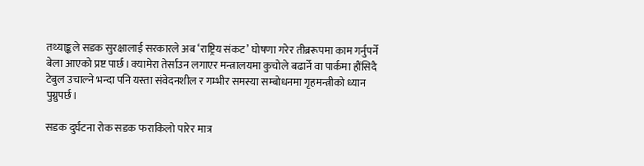तथ्याङ्कले सडक सुरक्षालाई सरकारले अब ‘राष्ट्रिय संकट’ घोषणा गरेर तीब्ररूपमा काम गर्नुपर्ने बेला आएको प्रष्ट पार्छ। क्यामेरा तेर्साउन लगाएर मन्त्रालयमा कुचोले बढार्ने वा पार्कमा हौंसिदै टेबुल उचाल्ने भन्दा पनि यस्ता संवेदनशील र गम्भीर समस्या सम्बोधनमा गृहमन्त्रीको ध्यान पुग्नुपर्छ।

सडक दुर्घटना रोक सडक फराकिलो पारेर मात्र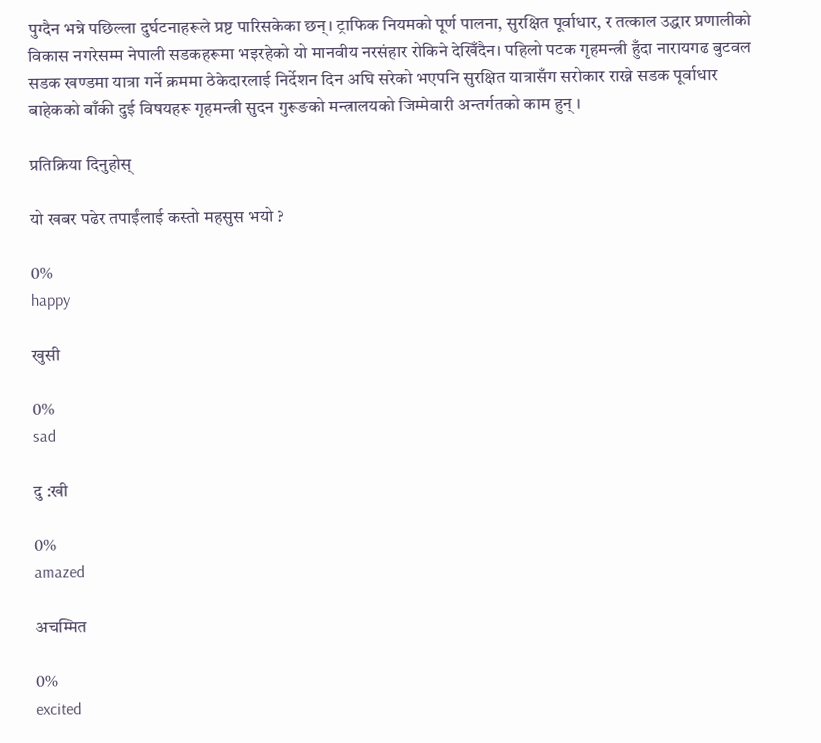पुग्दैन भन्ने पछिल्ला दुर्घटनाहरूले प्रष्ट पारिसकेका छन्। ट्राफिक नियमको पूर्ण पालना, सुरक्षित पूर्वाधार, र तत्काल उद्धार प्रणालीको विकास नगरेसम्म नेपाली सडकहरूमा भइरहेको यो मानवीय नरसंहार रोकिने देखिँदैन। पहिलो पटक गृहमन्त्री हुँदा नारायगढ बुटवल सडक खण्डमा यात्रा गर्ने क्रममा ठेकेदारलाई निर्देशन दिन अघि सरेको भएपनि सुरक्षित यात्रासँग सरोकार राख्ने सडक पूर्वाधार बाहेकको बाँकी दुई विषयहरू गृहमन्त्री सुदन गुरूङको मन्त्रालयको जिम्मेवारी अन्तर्गतको काम हुन् ।

प्रतिक्रिया दिनुहोस्

यो खबर पढेर तपाईंलाई कस्तो महसुस भयो ?

0%
happy

खुसी

0%
sad

दु :खी

0%
amazed

अचम्मित

0%
excited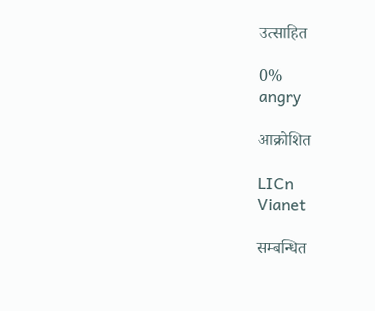उत्साहित

0%
angry

आक्रोशित

LICn
Vianet

सम्बन्धित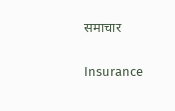समाचार

Insurance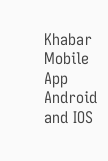Khabar Mobile App Android and IOS